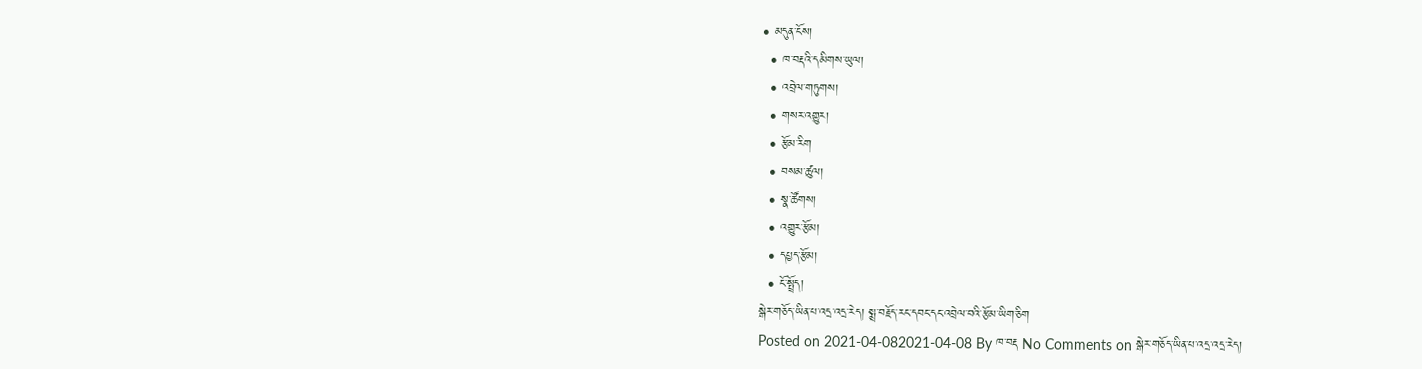• མདུན་ངོས།
  • ཁ་བརྡའི་དམིགས་ཡུལ།
  • འབྲེལ་གཏུགས།
  • གསར་འགྱུར།
  • རྩོམ་རིག
  • བསམ་ཚུལ།
  • སྣ་ཚོགས།
  • འགྱུར་རྩོམ།
  • དཔྱད་རྩོམ།
  • ངོ་སྤྲོད།
སྒེར་གཅོད་ཡིན་པ་འདྲ་འདྲ་རེད། སྨྲ་བརྗོད་རང་དབང་དང་འབྲེལ་བའི་རྩོམ་ཡིག་ཅིག
Posted on 2021-04-082021-04-08 By ཁ་བརྡ No Comments on སྒེར་གཅོད་ཡིན་པ་འདྲ་འདྲ་རེད།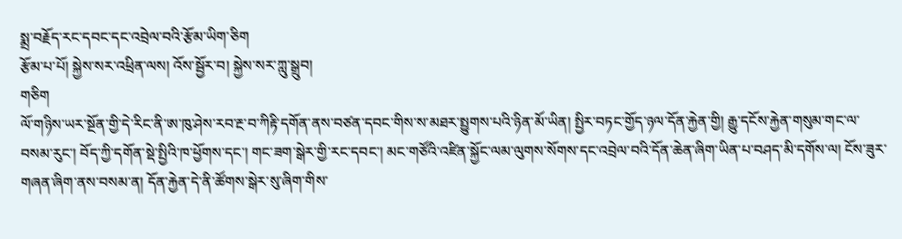སྨྲ་བརྗོད་རང་དབང་དང་འབྲེལ་བའི་རྩོམ་ཡིག་ཅིག
རྩོམ་པ་པོ། སྐྱེས་སར་འཕྲིན་ལས། འོས་སྦྱོར་བ། སྐྱེས་སར་ཀླུ་སྒྲུབ།
གཅིག
ལོ་གཉིས་ཡར་སྔོན་གྱི་དེ་རིང་ནི་ཨ་ཁུ་ཤེས་རབ་རྔ་བ་ཀིརྟི་དགོན་ནས་བཙན་དབང་གིས་ས་མཐར་སྤྱུགས་པའི་ཉིན་མོ་ཡིན། སྤྱིར་བཏང་གྱོད་ཉལ་དོན་རྐྱེན་གྱི། རྒྱུ་དངོས་རྐྱེན་གསུམ་གང་ལ་བསམ་རུང་། བོད་ཀྱི་དགོན་སྡེ་སྤྱིའི་ཁ་ཕྱོགས་དང་། གང་ཟག་སྒེར་གྱི་རང་དབང་། མང་གཙོའི་འཛིན་སྐྱོང་ལམ་ལུགས་སོགས་དང་འབྲེལ་བའི་དོན་ཆེན་ཞིག་ཡིན་པ་བཤད་མི་དགོས་ལ། ངོས་ཟུར་གཞན་ཞིག་ནས་བསམ་ན། དོན་རྐྱེན་དེ་ནི་ཚོགས་སྒེར་སུ་ཞིག་གིས་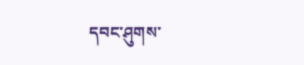དབང་ཤུགས་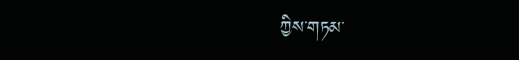ཀྱིས་གཏམ་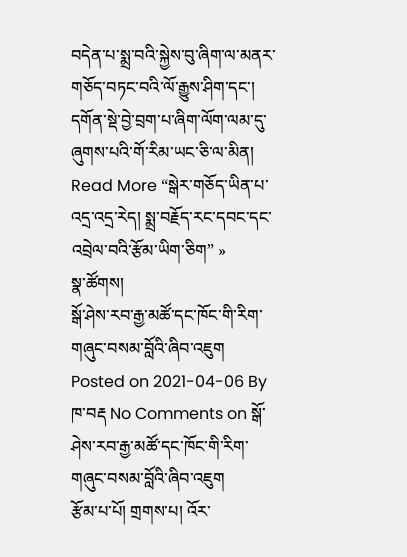བདེན་པ་སྨྲ་བའི་སྐྱེས་བུ་ཞིག་ལ་མནར་གཅོད་བཏང་བའི་ལོ་རྒྱུས་ཤིག་དང་། དགོན་སྡེ་བྱེ་བྲག་པ་ཞིག་ལོག་ལམ་དུ་ཞུགས་པའི་གོ་རིམ་ཡང་ཅི་ལ་མིན།
Read More “སྒེར་གཅོད་ཡིན་པ་འདྲ་འདྲ་རེད། སྨྲ་བརྗོད་རང་དབང་དང་འབྲེལ་བའི་རྩོམ་ཡིག་ཅིག” »
སྣ་ཚོགས།
སྒོ་ཤེས་རབ་རྒྱ་མཚོ་དང་ཁོང་གི་རིག་གཞུང་བསམ་བློའི་ཞིབ་འཇུག
Posted on 2021-04-06 By ཁ་བརྡ No Comments on སྒོ་ཤེས་རབ་རྒྱ་མཚོ་དང་ཁོང་གི་རིག་གཞུང་བསམ་བློའི་ཞིབ་འཇུག
རྩོམ་པ་པོ། གྲགས་པ། འོར་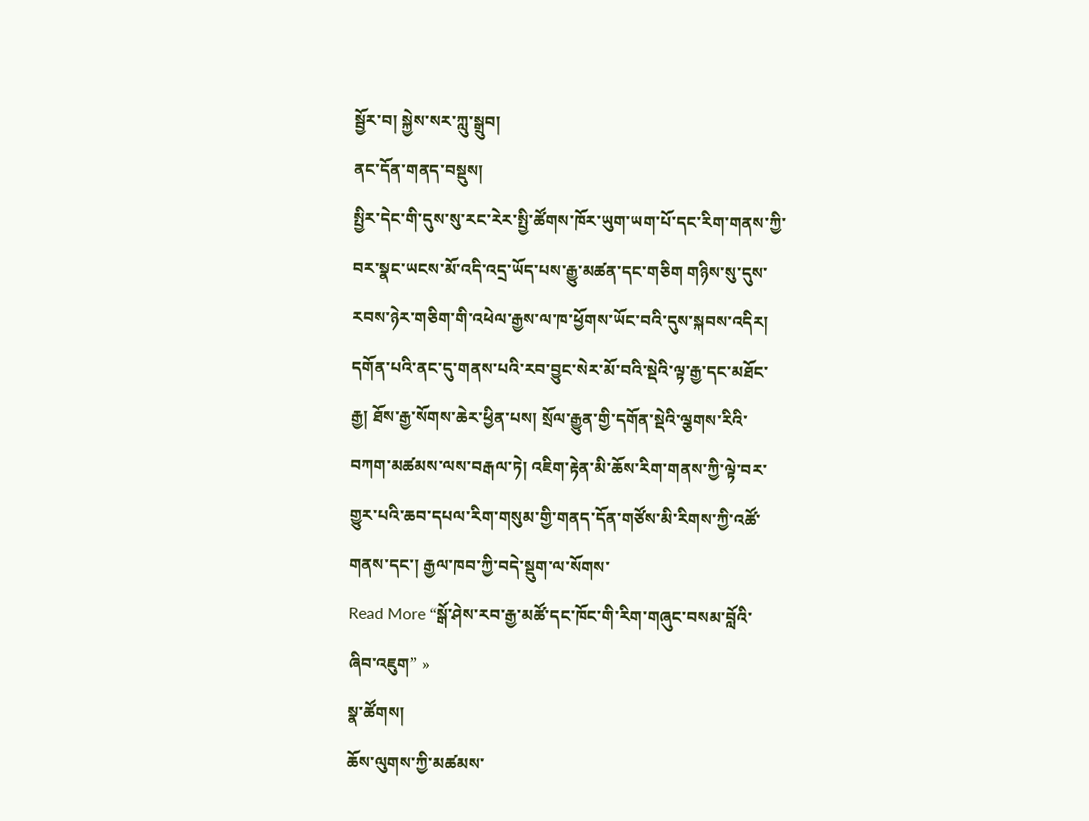སྦྱོར་བ། སྐྱེས་སར་ཀླུ་སྒྲུབ།
ནང་དོན་གནད་བསྡུས།
སྤྱིར་དེང་གི་དུས་སུ་རང་རེར་སྤྱི་ཚོགས་ཁོར་ཡུག་ཡག་པོ་དང་རིག་གནས་ཀྱི་བར་སྣང་ཡངས་མོ་འདི་འདྲ་ཡོད་པས་རྒྱུ་མཚན་དང་གཅིག གཉིས་སུ་དུས་རབས་ཉེར་གཅིག་གི་འཕེལ་རྒྱས་ལ་ཁ་ཕྱོགས་ཡོང་བའི་དུས་སྐབས་འདིར། དགོན་པའི་ནང་དུ་གནས་པའི་རབ་བྱུང་སེར་མོ་བའི་སྡེའི་ལྟ་རྒྱ་དང་མཐོང་རྒྱ། ཐོས་རྒྱ་སོགས་ཆེར་ཕྱིན་པས། སྲོལ་རྒྱུན་གྱི་དགོན་སྡེའི་ལྕགས་རིའི་བཀག་མཚམས་ལས་བརྒལ་ཏེ། འཇིག་རྟེན་མི་ཆོས་རིག་གནས་ཀྱི་ལྟེ་བར་གྱུར་པའི་ཆབ་དཔལ་རིག་གསུམ་གྱི་གནད་དོན་གཙོས་མི་རིགས་ཀྱི་འཚོ་གནས་དང་། རྒྱལ་ཁབ་ཀྱི་བདེ་སྡུག་ལ་སོགས་
Read More “སྒོ་ཤེས་རབ་རྒྱ་མཚོ་དང་ཁོང་གི་རིག་གཞུང་བསམ་བློའི་ཞིབ་འཇུག” »
སྣ་ཚོགས།
ཆོས་ལུགས་ཀྱི་མཚམས་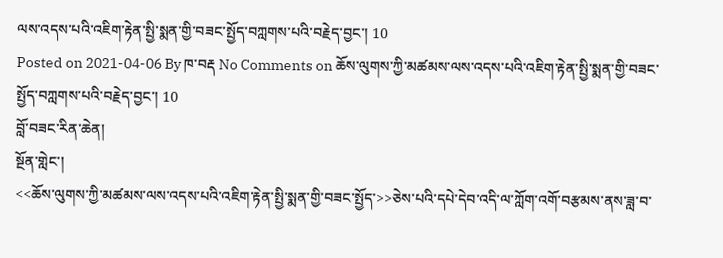ལས་འདས་པའི་འཇིག་རྟེན་སྤྱི་སྨན་གྱི་བཟང་སྤྱོད་བཀླགས་པའི་བརྗེད་བྱང་། 10
Posted on 2021-04-06 By ཁ་བརྡ No Comments on ཆོས་ལུགས་ཀྱི་མཚམས་ལས་འདས་པའི་འཇིག་རྟེན་སྤྱི་སྨན་གྱི་བཟང་སྤྱོད་བཀླགས་པའི་བརྗེད་བྱང་། 10
བློ་བཟང་རིན་ཆེན།
སྔོན་གླེང་།
<<ཆོས་ལུགས་ཀྱི་མཚམས་ལས་འདས་པའི་འཇིག་རྟེན་སྤྱི་སྨན་གྱི་བཟང་སྤྱོད་>>ཅེས་པའི་དཔེ་དེབ་འདི་ལ་ཀློག་འགོ་བརྩམས་ནས་ཟླ་བ་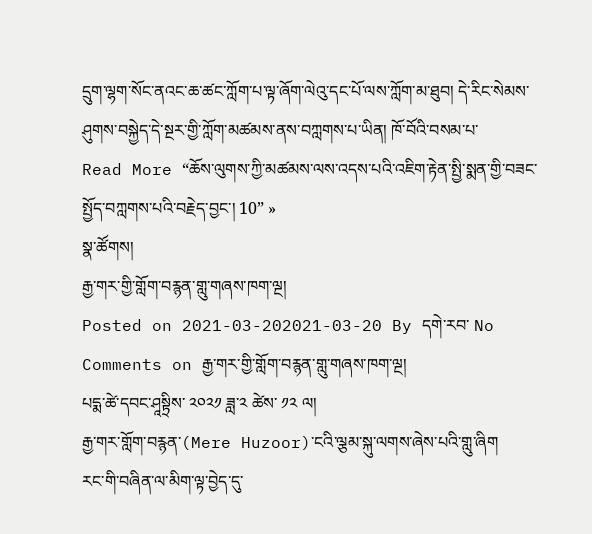དྲུག་ལྷག་སོང་ནའང་ཆ་ཚང་ཀློག་པ་ལྟ་ཞོག་ལེའུ་དང་པོ་ལས་ཀློག་མ་ཐུབ། དེ་རིང་སེམས་ཤུགས་བསྐྱེད་དེ་སྔར་གྱི་ཀློག་མཚམས་ནས་བཀླགས་པ་ཡིན། ཁོ་བོའི་བསམ་པ་
Read More “ཆོས་ལུགས་ཀྱི་མཚམས་ལས་འདས་པའི་འཇིག་རྟེན་སྤྱི་སྨན་གྱི་བཟང་སྤྱོད་བཀླགས་པའི་བརྗེད་བྱང་། 10” »
སྣ་ཚོགས།
རྒྱ་གར་གྱི་གློག་བརྙན་གླུ་གཞས་ཁག་ལྔ།
Posted on 2021-03-202021-03-20 By དགེ་རབ་ No Comments on རྒྱ་གར་གྱི་གློག་བརྙན་གླུ་གཞས་ཁག་ལྔ།
པདྨ་ཚེ་དབང་ཤཱསྟྲིས་ ༢༠༢༡ ཟླ་༢ ཚེས་ ༡༢ ལ།
རྒྱ་གར་གློག་བརྙན་(Mere Huzoor)་ངའི་ལྕམ་སྐུ་ལགས་ཞེས་པའི་གླུ་ཞིག
རང་གི་བཞིན་ལ་མིག་ལྟ་བྱེད་དུ་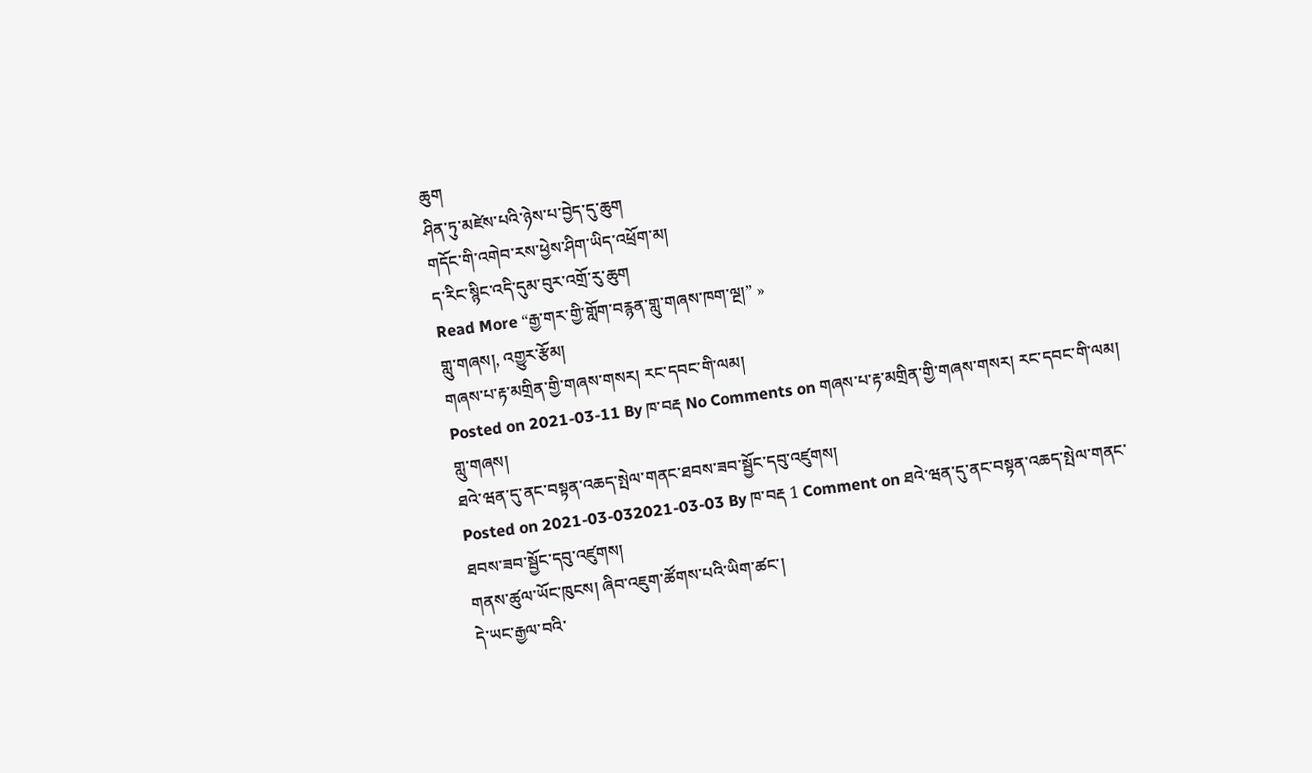ཆུག
ཤིན་ཏུ་མཛེས་པའི་ཉེས་པ་བྱེད་དུ་ཆུག
གདོང་གི་འགེབ་རས་ཕྱེས་ཤིག་ཡིད་འཕྲོག་མ།
ད་རིང་སྙིང་འདི་དུམ་བུར་འགྲོ་རུ་ཆུག
Read More “རྒྱ་གར་གྱི་གློག་བརྙན་གླུ་གཞས་ཁག་ལྔ།” »
གླུ་གཞས།, འགྱུར་རྩོམ།
གཞས་པ་རྟ་མགྲིན་གྱི་གཞས་གསར། རང་དབང་གི་ལམ།
Posted on 2021-03-11 By ཁ་བརྡ No Comments on གཞས་པ་རྟ་མགྲིན་གྱི་གཞས་གསར། རང་དབང་གི་ལམ།
གླུ་གཞས།
ཐའེ་ཝན་དུ་ནང་བསྟན་འཆད་སྤེལ་གནང་ཐབས་ཟབ་སྦྱོང་དབུ་འཛུགས།
Posted on 2021-03-032021-03-03 By ཁ་བརྡ 1 Comment on ཐའེ་ཝན་དུ་ནང་བསྟན་འཆད་སྤེལ་གནང་ཐབས་ཟབ་སྦྱོང་དབུ་འཛུགས།
གནས་ཚུལ་ཡོང་ཁུངས། ཞིབ་འཇུག་ཚོགས་པའི་ཡིག་ཚང་།
དེ་ཡང་རྒྱལ་བའི་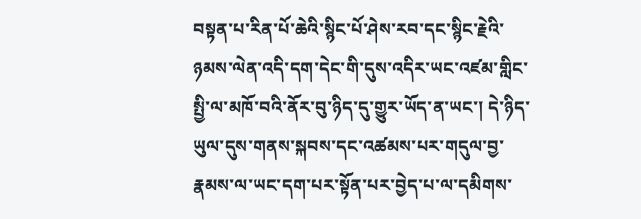བསྟན་པ་རིན་པོ་ཆེའི་སྙིང་པོ་ཤེས་རབ་དང་སྙིང་རྗེའི་ཉམས་ལེན་འདི་དག་དེང་གི་དུས་འདིར་ཡང་འཛམ་གླིང་སྤྱི་ལ་མཁོ་བའི་ནོར་བུ་ཉིད་དུ་གྱུར་ཡོད་ན་ཡང་། དེ་ཉིད་ཡུལ་དུས་གནས་སྐབས་དང་འཚམས་པར་གདུལ་བྱ་རྣམས་ལ་ཡང་དག་པར་སྟོན་པར་བྱེད་པ་ལ་དམིགས་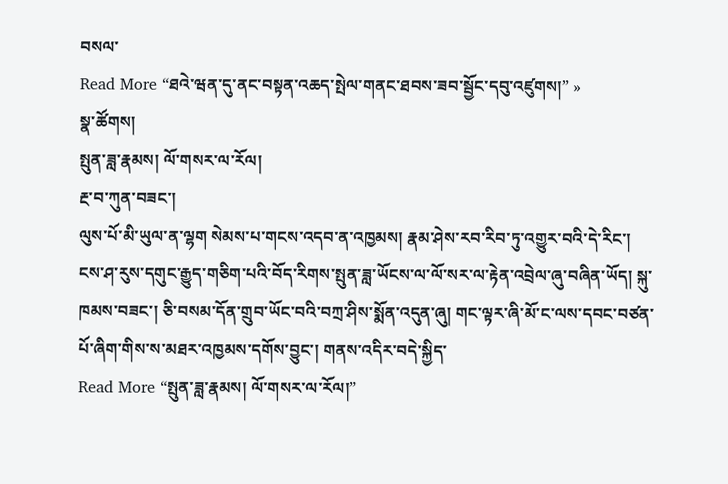བསལ་
Read More “ཐའེ་ཝན་དུ་ནང་བསྟན་འཆད་སྤེལ་གནང་ཐབས་ཟབ་སྦྱོང་དབུ་འཛུགས།” »
སྣ་ཚོགས།
སྤུན་ཟླ་རྣམས། ལོ་གསར་ལ་རོལ།
རྔ་བ་ཀུན་བཟང་།
ལུས་པོ་མི་ཡུལ་ན་ལྷག སེམས་པ་གངས་འདབ་ན་འཁྱམས། རྣམ་ཤེས་རབ་རིབ་ཏུ་འགྱུར་བའི་དེ་རིང་། ངས་ཤ་རུས་དགུང་རྒྱུད་གཅིག་པའི་བོད་རིགས་སྤུན་ཟླ་ཡོངས་ལ་ལོ་སར་ལ་རྟེན་འབྲེལ་ཞུ་བཞིན་ཡོད། སྐུ་ཁམས་བཟང་། ཅི་བསམ་དོན་གྲུབ་ཡོང་བའི་བཀྲ་ཤིས་སྨོན་འདུན་ཞུ། གང་ལྟར་ཞི་མོ་ང་ལས་དབང་བཙན་པོ་ཞིག་གིས་ས་མཐར་འཁྱམས་དགོས་བྱུང་། གནས་འདིར་བདེ་སྐྱིད་
Read More “སྤུན་ཟླ་རྣམས། ལོ་གསར་ལ་རོལ།”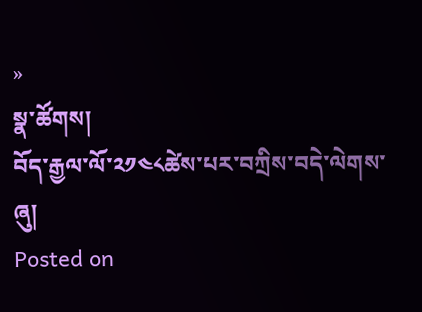»
སྣ་ཚོགས།
བོད་རྒྱལ་ལོ་༢༡༤༨ཚེས་པར་བཀྲིས་བདེ་ལེགས་ཞུ།
Posted on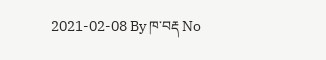2021-02-08 By ཁ་བརྡ No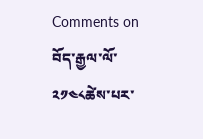Comments on བོད་རྒྱལ་ལོ་༢༡༤༨ཚེས་པར་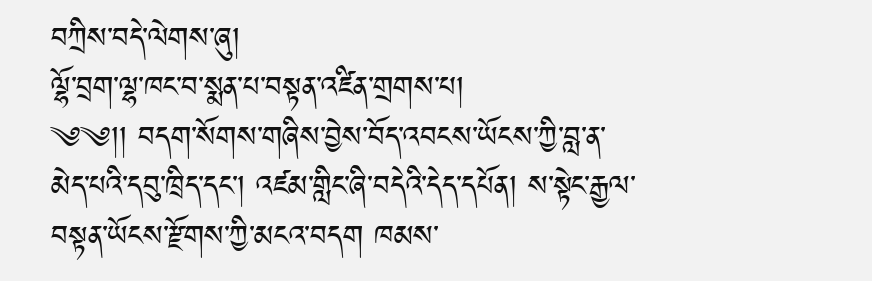བཀྲིས་བདེ་ལེགས་ཞུ།
ལྷོ་བྲག་ལྷ་ཁང་བ་སྨན་པ་བསྟན་འཛིན་གྲགས་པ།
༄༄།། བདག་སོགས་གཞིས་བྱེས་བོད་འབངས་ཡོངས་ཀྱི་བླ་ན་མེད་པའི་དབུ་ཁྲིད་དང་། འཛམ་གླིང་ཞི་བདེའི་དེད་དཔོན། ས་སྟེང་རྒྱལ་བསྟན་ཡོངས་རྫོགས་ཀྱི་མངའ་བདག ཁམས་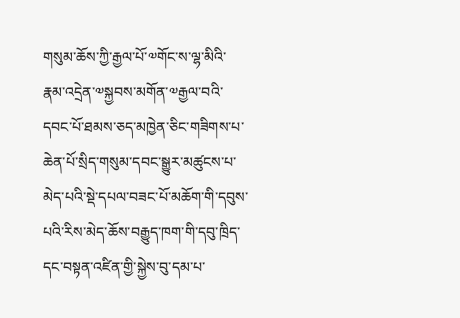གསུམ་ཆོས་ཀྱི་རྒྱལ་པོ་༧གོང་ས་ལྷ་མིའི་རྣམ་འདྲེན་༧སྐྱབས་མགོན་༧རྒྱལ་བའི་དབང་པོ་ཐམས་ཅད་མཁྱེན་ཅིང་གཟིགས་པ་ཆེན་པོ་སྲིད་གསུམ་དབང་སྒྱུར་མཚུངས་པ་མེད་པའི་སྡེ་དཔལ་བཟང་པོ་མཆོག་གི་དབུས་པའི་རིས་མེད་ཆོས་བརྒྱུད་ཁག་གི་དབུ་ཁྲིད་དང་བསྟན་འཛིན་གྱི་སྐྱེས་བུ་དམ་པ་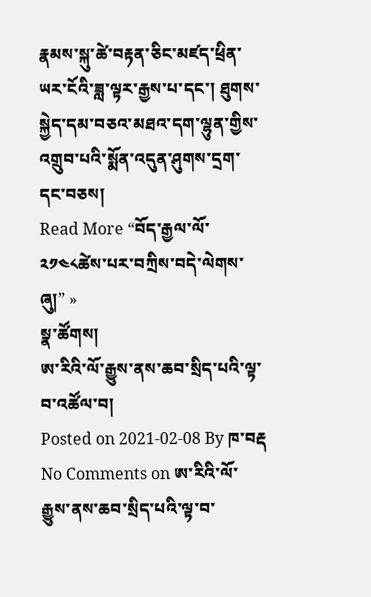རྣམས་སྐུ་ཚེ་བརྟན་ཅིང་མཛད་ཕྲིན་ཡར་ངོའི་ཟླ་ལྟར་རྒྱས་པ་དང་། ཐུགས་སྐྱེད་དམ་བཅའ་མཐའ་དག་ལྷུན་གྱིས་འགྲུབ་པའི་སྨོན་འདུན་ཤུགས་དྲག་དང་བཅས།
Read More “བོད་རྒྱལ་ལོ་༢༡༤༨ཚེས་པར་བཀྲིས་བདེ་ལེགས་ཞུ།” »
སྣ་ཚོགས།
ཨ་རིའི་ལོ་རྒྱུས་ནས་ཆབ་སྲིད་པའི་ལྟ་བ་འཚོལ་བ།
Posted on 2021-02-08 By ཁ་བརྡ No Comments on ཨ་རིའི་ལོ་རྒྱུས་ནས་ཆབ་སྲིད་པའི་ལྟ་བ་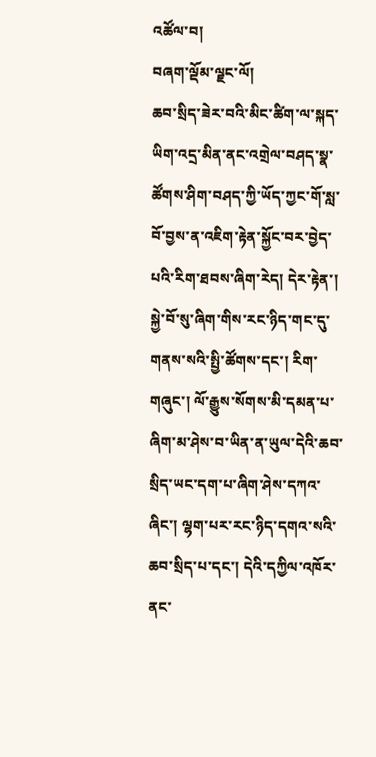འཚོལ་བ།
བཞག་ལྡོམ་ལྗང་ལོ།
ཆབ་སྲིད་ཟེར་བའི་མིང་ཚིག་ལ་སྐད་ཡིག་འདྲ་མིན་ནང་འགྲེལ་བཤད་སྣ་ཚོགས་ཤིག་བཤད་ཀྱི་ཡོད་ཀྱང་གོ་སླ་བོ་བྱས་ན་འཇིག་རྟེན་སྐྱོང་བར་བྱེད་པའི་རིག་ཐབས་ཞིག་རེད། དེར་རྟེན་། སྐྱེ་བོ་སུ་ཞིག་གིས་རང་ཉིད་གང་དུ་གནས་སའི་སྤྱི་ཚོགས་དང་། རིག་གཞུང་། ལོ་རྒྱུས་སོགས་མི་དམན་པ་ཞིག་མ་ཤེས་བ་ཡིན་ན་ཡུལ་དེའི་ཆབ་སྲིད་ཡང་དག་པ་ཞིག་ཤེས་དཀའ་ཞིང་། ལྷག་པར་རང་ཉིད་དགའ་སའི་ཆབ་སྲིད་པ་དང་། དེའི་དཀྱིལ་འཁོར་ནང་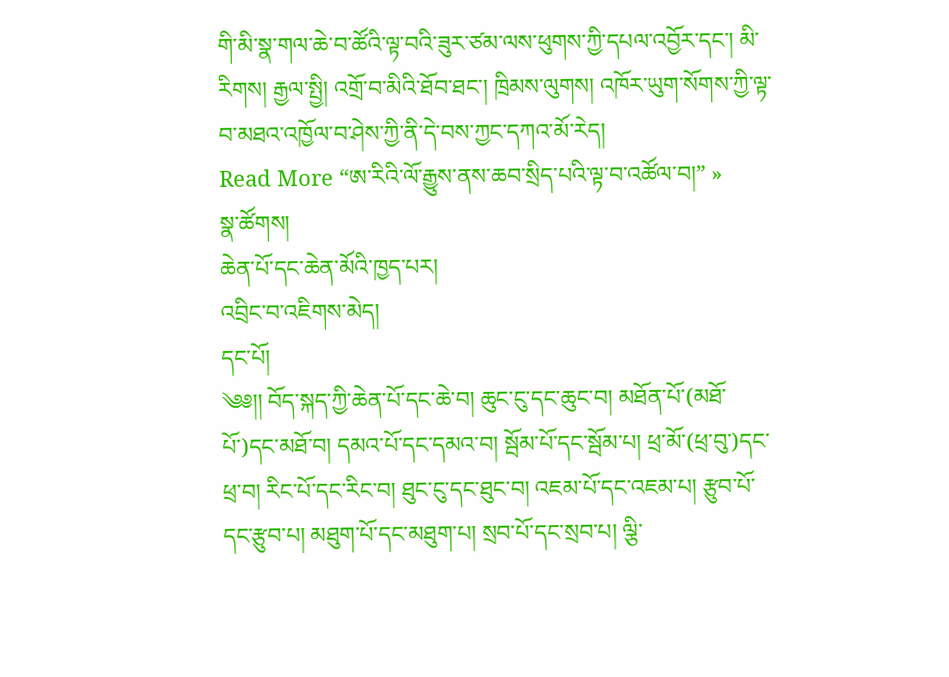གི་མི་སྣ་གལ་ཆེ་བ་ཚོའི་ལྟ་བའི་ཟུར་ཙམ་ལས་ཕུགས་ཀྱི་དཔལ་འབྱོར་དང་། མི་རིགས། རྒྱལ་སྤྱི། འགྲོ་བ་མིའི་ཐོབ་ཐང་། ཁྲིམས་ལུགས། འཁོར་ཡུག་སོགས་ཀྱི་ལྟ་བ་མཐའ་འཁྱོལ་བ་ཤེས་ཀྱི་ནི་དེ་བས་ཀྱང་དཀའ་མོ་རེད།
Read More “ཨ་རིའི་ལོ་རྒྱུས་ནས་ཆབ་སྲིད་པའི་ལྟ་བ་འཚོལ་བ།” »
སྣ་ཚོགས།
ཆེན་པོ་དང་ཆེན་མོའི་ཁྱད་པར།
འབྲིང་བ་འཇིགས་མེད།
དང་པོ།
༄༅།། བོད་སྐད་ཀྱི་ཆེན་པོ་དང་ཆེ་བ། ཆུང་ངུ་དང་ཆུང་བ། མཐོན་པོ་(མཐོ་པོ་)དང་མཐོ་བ། དམའ་པོ་དང་དམའ་བ། སྦོམ་པོ་དང་སྦོམ་པ། ཕྲ་མོ་(ཕྲ་བུ་)དང་ཕྲ་བ། རིང་པོ་དང་རིང་བ། ཐུང་ངུ་དང་ཐུང་བ། འཇམ་པོ་དང་འཇམ་པ། རྩུབ་པོ་དང་རྩུབ་པ། མཐུག་པོ་དང་མཐུག་པ། སྲབ་པོ་དང་སྲབ་པ། ལྕི་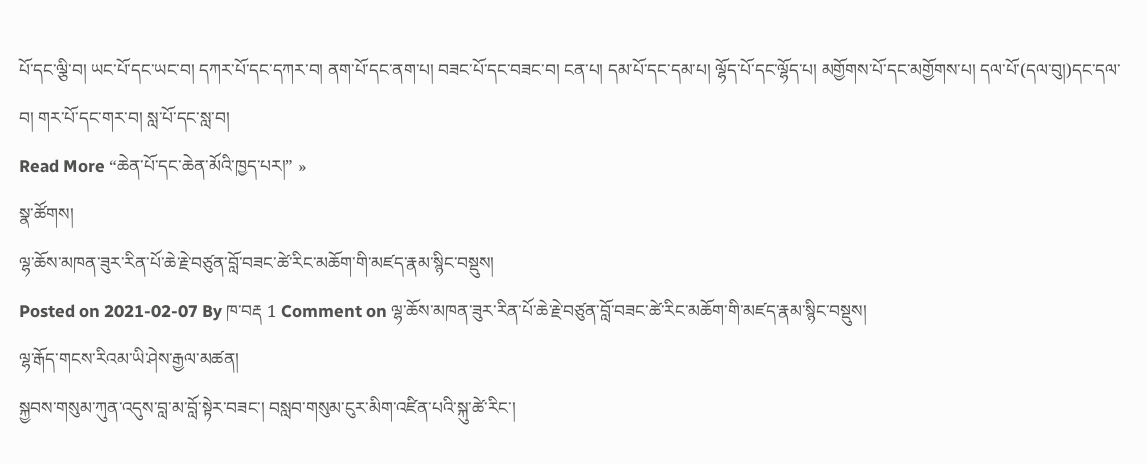པོ་དང་ལྕི་བ། ཡང་པོ་དང་ཡང་བ། དཀར་པོ་དང་དཀར་བ། ནག་པོ་དང་ནག་པ། བཟང་པོ་དང་བཟང་བ། ངན་པ། དམ་པོ་དང་དམ་པ། ལྷོད་པོ་དང་ལྷོད་པ། མགྱོགས་པོ་དང་མགྱོགས་པ། དལ་པོ་(དལ་བུ།)དང་དལ་བ། གར་པོ་དང་གར་བ། སླ་པོ་དང་སླ་བ།
Read More “ཆེན་པོ་དང་ཆེན་མོའི་ཁྱད་པར།” »
སྣ་ཚོགས།
ལྷ་ཆོས་མཁན་ཟུར་རིན་པོ་ཆེ་རྗེ་བཙུན་བློ་བཟང་ཚེ་རིང་མཆོག་གི་མཛད་རྣམ་སྙིང་བསྡུས།
Posted on 2021-02-07 By ཁ་བརྡ 1 Comment on ལྷ་ཆོས་མཁན་ཟུར་རིན་པོ་ཆེ་རྗེ་བཙུན་བློ་བཟང་ཚེ་རིང་མཆོག་གི་མཛད་རྣམ་སྙིང་བསྡུས།
ལྷ་རྒོད་གངས་རིའམ་ཡི་ཤེས་རྒྱལ་མཚན།
སྐྱབས་གསུམ་ཀུན་འདུས་བླ་མ་བློ་སྟེར་བཟང་། བསླབ་གསུམ་ངུར་མིག་འཛིན་པའི་སྐུ་ཚེ་རིང་།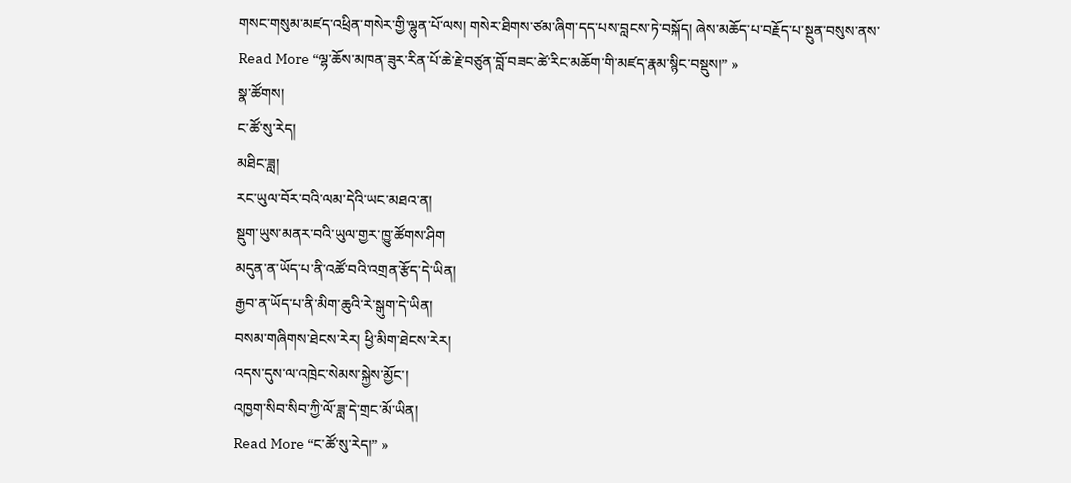གསང་གསུམ་མཛད་འཕྲིན་གསེར་གྱི་ལྷུན་པོ་ལས། གསེར་ཐིགས་ཙམ་ཞིག་དད་པས་བླངས་ཏེ་བསྐོད། ཞེས་མཆོད་པ་བརྗོད་པ་སྔུན་བསུས་ནས་
Read More “ལྷ་ཆོས་མཁན་ཟུར་རིན་པོ་ཆེ་རྗེ་བཙུན་བློ་བཟང་ཚེ་རིང་མཆོག་གི་མཛད་རྣམ་སྙིང་བསྡུས།” »
སྣ་ཚོགས།
ང་ཚོ་སུ་རེད།
མཐིང་ཟླ།
རང་ཡུལ་བོར་བའི་ལམ་དེའི་ཡང་མཐའ་ན།
སྡུག་ཡུས་མནར་བའི་ཡུལ་གྱར་ཁྱུ་ཚོགས་ཤིག
མདུན་ན་ཡོད་པ་ནི་འཚོ་བའི་འགྲན་རྩོད་དེ་ཡིན།
རྒྱབ་ན་ཡོད་པ་ནི་མིག་ཆུའི་རེ་སྒུག་དེ་ཡིན།
བསམ་གཞིགས་ཐེངས་རེར། ཕྱི་མིག་ཐེངས་རེར།
འདས་དུས་ལ་འཁྲེང་སེམས་སྐྱེས་མྱོང་།
འཁྱག་སིབ་སིབ་ཀྱི་ལོ་ཟླ་དེ་གྲང་མོ་ཡིན།
Read More “ང་ཚོ་སུ་རེད།” »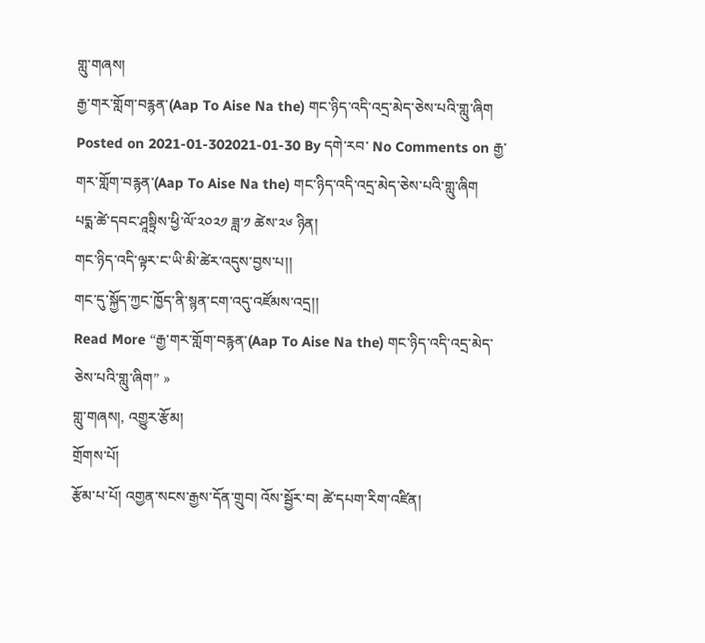གླུ་གཞས།
རྒྱ་གར་གློག་བརྙན་(Aap To Aise Na the) གང་ཉིད་འདི་འདྲ་མེད་ཅེས་པའི་གླུ་ཞིག
Posted on 2021-01-302021-01-30 By དགེ་རབ་ No Comments on རྒྱ་གར་གློག་བརྙན་(Aap To Aise Na the) གང་ཉིད་འདི་འདྲ་མེད་ཅེས་པའི་གླུ་ཞིག
པདྨ་ཚེ་དབང་ཤཱསྟྲིས་ཕྱི་ལོ་༢༠༢༡ ཟླ་༡ ཚེས་༢༦ ཉིན།
གང་ཉིད་འདི་ལྟར་ང་ཡི་མི་ཚེར་འདུས་བྱས་པ།།
གང་དུ་སྐྱོད་ཀྱང་ཁྱོད་ནི་སྙན་ངག་འདུ་འཛོམས་འདྲ།།
Read More “རྒྱ་གར་གློག་བརྙན་(Aap To Aise Na the) གང་ཉིད་འདི་འདྲ་མེད་ཅེས་པའི་གླུ་ཞིག” »
གླུ་གཞས།, འགྱུར་རྩོམ།
གྲོགས་པོ།
རྩོམ་པ་པོ། འགྱན་སངས་རྒྱས་དོན་གྲུབ། འོས་སྦྱོར་བ། ཚེ་དཔག་རིག་འཛིན།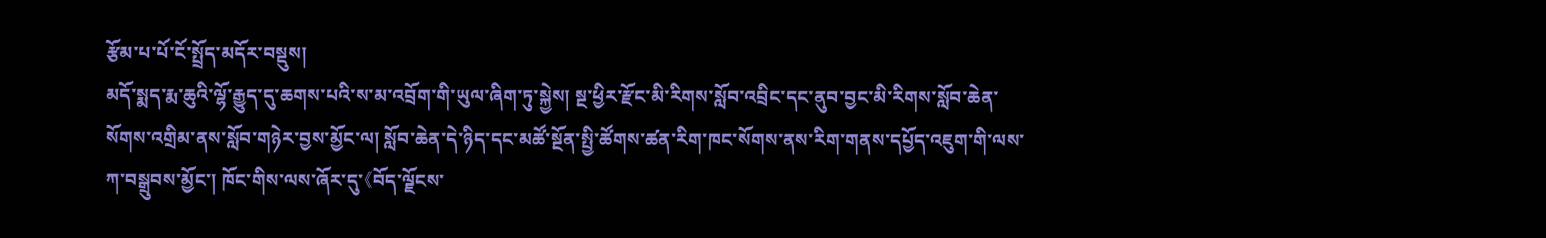རྩོམ་པ་པོ་ངོ་སྤྲོད་མདོར་བསྡུས།
མདོ་སྨད་རྨ་ཆུའི་ལྷོ་རྒྱུད་དུ་ཆགས་པའི་ས་མ་འབྲོག་གི་ཡུལ་ཞིག་ཏུ་སྐྱེས། སྔ་ཕྱིར་རྫོང་མི་རིགས་སློབ་འབྲིང་དང་ནུབ་བྱང་མི་རིགས་སློབ་ཆེན་སོགས་འགྲིམ་ནས་སློབ་གཉེར་བྱས་མྱོང་ལ། སློབ་ཆེན་དེ་ཉིད་དང་མཚོ་སྔོན་སྤྱི་ཚོགས་ཚན་རིག་ཁང་སོགས་ནས་རིག་གནས་དཔྱོད་འཇུག་གི་ལས་ཀ་བསྒྲུབས་མྱོང་། ཁོང་གིས་ལས་ཞོར་དུ་《བོད་ལྗོངས་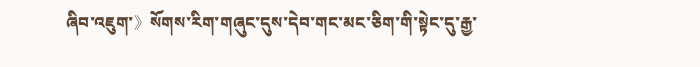ཞིབ་འཇུག་》སོགས་རིག་གཞུང་དུས་དེབ་གང་མང་ཅིག་གི་སྟེང་དུ་རྒྱ་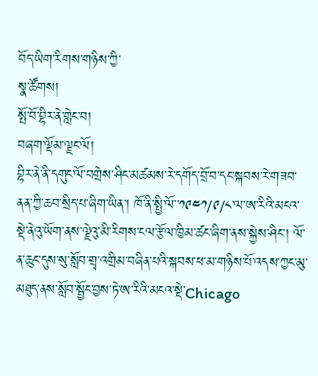བོད་ཡིག་རིགས་གཉིས་ཀྱི་
སྣ་ཚོགས།
སྤོ་བོ་བྷིར་ནེ་གླེང་བ།
བཞག་ལྡོམ་ལྗང་ལོ།
བྷིར་ནེ་ནི་དགུང་ལོ་བགྲེས་ཤིང་མཚམས་རེ་དགོད་བྲོ་བ་དང་སྐབས་རེ་གཟབ་ནན་ཀྱི་ཆབ་སྲིད་པ་ཞིག་ཡིན་། ཁོ་ནི་སྤྱི་ལོ་་༡༩༤༡/༩/༨་ལ་ཨ་རིའི་མངའ་སྡེ་ནེའུ་ཡོག་ནས་ལྗེའུ་མི་རིགས་ངལ་རྩོལ་ཁྱིམ་ཚང་ཞིག་ནས་སྐྱེས་ཤིང་། ལོ་ན་ཆུང་དུས་སུ་སློབ་གྲྭ་འགྲིམ་བཞིན་པའི་སྐབས་ཕ་མ་གཉིས་པོ་འདས་ཀྱང་མུ་མཐུད་ནས་སློབ་སྦྱོང་བྱས་ཏེ་ཨ་རིའི་མངའ་སྡེ་Chicago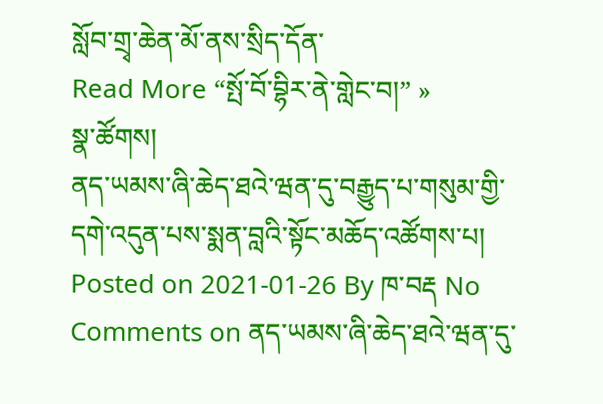སློབ་གྲྭ་ཆེན་མོ་ནས་སྲིད་དོན་
Read More “སྤོ་བོ་བྷིར་ནེ་གླེང་བ།” »
སྣ་ཚོགས།
ནད་ཡམས་ཞི་ཆེད་ཐའེ་ཝན་དུ་བརྒྱུད་པ་གསུམ་གྱི་དགེ་འདུན་པས་སྨན་བླའི་སྟོང་མཆོད་འཚོགས་པ།
Posted on 2021-01-26 By ཁ་བརྡ No Comments on ནད་ཡམས་ཞི་ཆེད་ཐའེ་ཝན་དུ་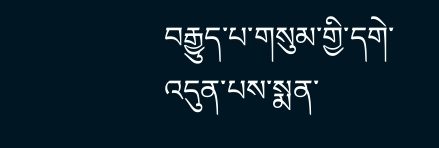བརྒྱུད་པ་གསུམ་གྱི་དགེ་འདུན་པས་སྨན་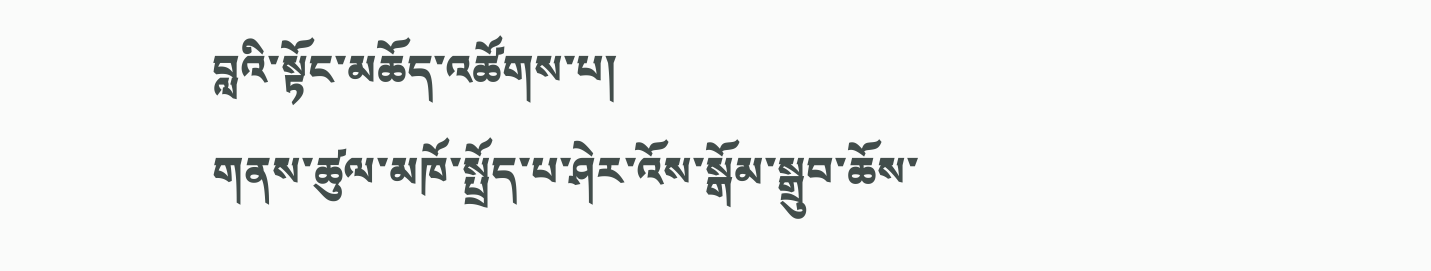བླའི་སྟོང་མཆོད་འཚོགས་པ།
གནས་ཚུལ་མཁོ་སྤྲོད་པ་ཤེར་འོས་སྒོམ་སྒྲུབ་ཆོས་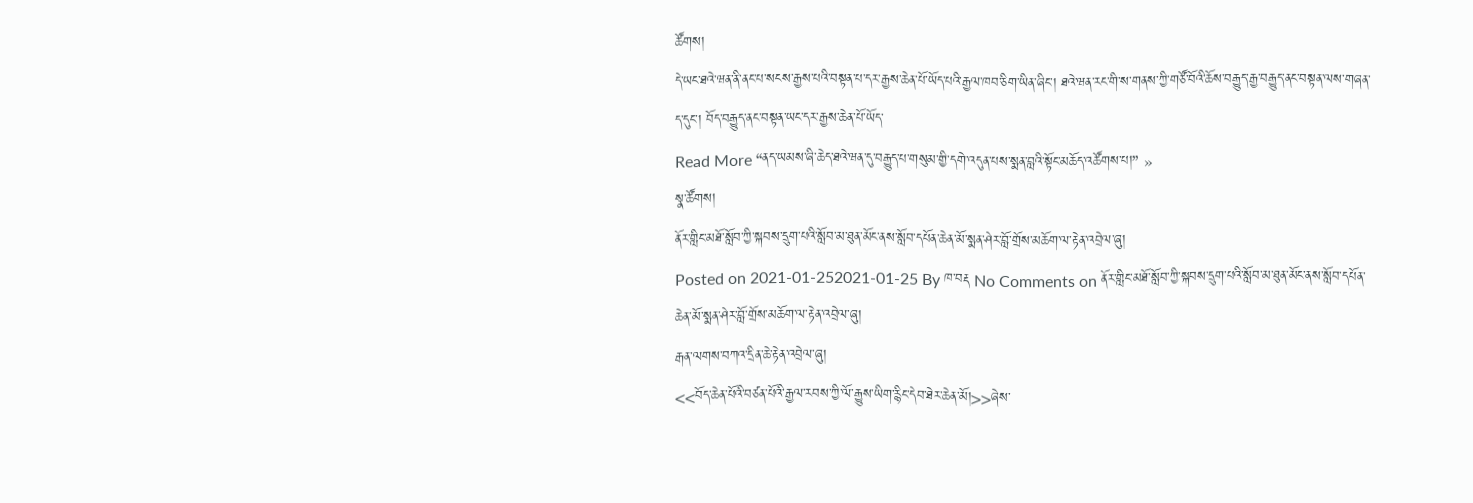ཚོགས།
དེ་ཡང་ཐའེ་ཝན་ནི་ནང་པ་སངས་རྒྱས་པའི་བསྟན་པ་དར་རྒྱས་ཆེན་པོ་ཡོད་པའི་རྒྱལ་ཁབ་ཅིག་ཡིན་ཞིང་། ཐའེ་ཝན་རང་གི་ས་གནས་ཀྱི་གཙོ་བོའི་ཆོས་བརྒྱུད་རྒྱ་བརྒྱུད་ནང་བསྟན་ལས་གཞན་ད་དུང་། བོད་བརྒྱུད་ནང་བསྟན་ཡང་དར་རྒྱས་ཆེན་པོ་ཡོད་
Read More “ནད་ཡམས་ཞི་ཆེད་ཐའེ་ཝན་དུ་བརྒྱུད་པ་གསུམ་གྱི་དགེ་འདུན་པས་སྨན་བླའི་སྟོང་མཆོད་འཚོགས་པ།” »
སྣ་ཚོགས།
ནོར་གླིང་མཐོ་སློབ་ཀྱི་སྐབས་དྲུག་པའི་སློབ་མ་ཐུན་མོང་ནས་སློབ་དཔོན་ཆེན་མོ་སྨན་ཤེར་བློ་གྲོས་མཆོག་ལ་རྟེན་འབྲེལ་ཞུ།
Posted on 2021-01-252021-01-25 By ཁ་བརྡ No Comments on ནོར་གླིང་མཐོ་སློབ་ཀྱི་སྐབས་དྲུག་པའི་སློབ་མ་ཐུན་མོང་ནས་སློབ་དཔོན་ཆེན་མོ་སྨན་ཤེར་བློ་གྲོས་མཆོག་ལ་རྟེན་འབྲེལ་ཞུ།
རྒན་ལགས་བཀའ་དྲིན་ཆེ་རྟེན་འབྲེལ་ཞུ།
<<བོད་ཆེན་པོའི་བཙན་པོའི་རྒྱལ་རབས་ཀྱི་ལོ་རྒྱུས་ཡིག་རྙིང་དེབ་ཐེར་ཆེན་མོ།>>ཞེས་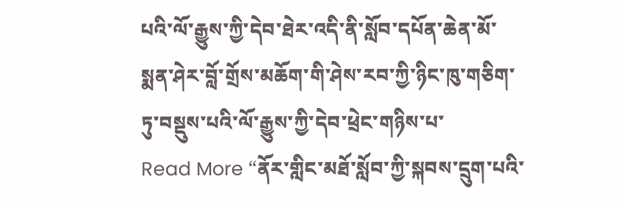པའི་ལོ་རྒྱུས་ཀྱི་དེབ་ཐེར་འདི་ནི་སློབ་དཔོན་ཆེན་མོ་སྨན་ཤེར་བློ་གྲོས་མཆོག་གི་ཤེས་རབ་ཀྱི་ཉིང་ཁུ་གཅིག་ཏུ་བསྡུས་པའི་ལོ་རྒྱུས་ཀྱི་དེབ་ཕྲེང་གཉིས་པ་
Read More “ནོར་གླིང་མཐོ་སློབ་ཀྱི་སྐབས་དྲུག་པའི་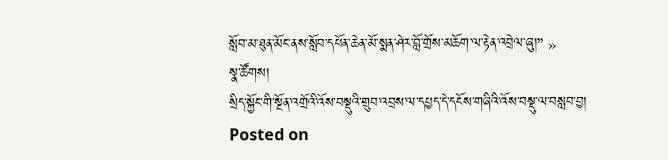སློབ་མ་ཐུན་མོང་ནས་སློབ་དཔོན་ཆེན་མོ་སྨན་ཤེར་བློ་གྲོས་མཆོག་ལ་རྟེན་འབྲེལ་ཞུ།” »
སྣ་ཚོགས།
སྲིད་སྐྱོང་གི་སྔོན་འགྲོའི་འོས་བསྡུའི་གྲུབ་འབྲས་ལ་དཔྱད་དེ་དངོས་གཞིའི་འོས་བསྡུ་ལ་བསླབ་བྱ།
Posted on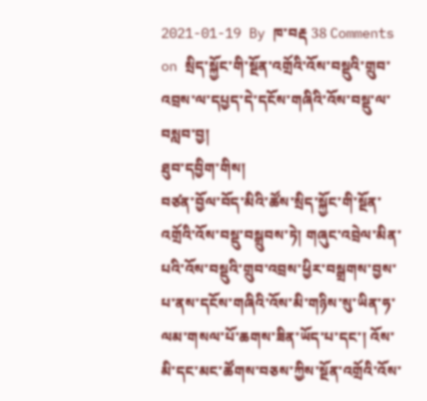2021-01-19 By ཁ་བརྡ 38 Comments on སྲིད་སྐྱོང་གི་སྔོན་འགྲོའི་འོས་བསྡུའི་གྲུབ་འབྲས་ལ་དཔྱད་དེ་དངོས་གཞིའི་འོས་བསྡུ་ལ་བསླབ་བྱ།
ཐུབ་དབྱིག་གིས།
བཙན་བྱོལ་བོད་མིའི་ཚོས་སྲིད་སྐྱོང་གི་སྔོན་འགྲོའི་འོས་བསྡུ་བསྒྲུབས་ཏེ། གཞུང་འབྲེལ་མིན་པའི་འོས་བསྡུའི་གྲུབ་འབྲས་ཕྱིར་བསྒྲགས་བྱས་པ་ནས་དངོས་གཞིའི་འོས་མི་གཉིས་སུ་ཡིན་ཧ་ལམ་གསལ་པོ་ཆགས་ཟིན་ཡོད་པ་དང་། འོས་མི་དང་མང་ཚོགས་བཅས་ཀྱིས་སྔོན་འགྲོའི་འོས་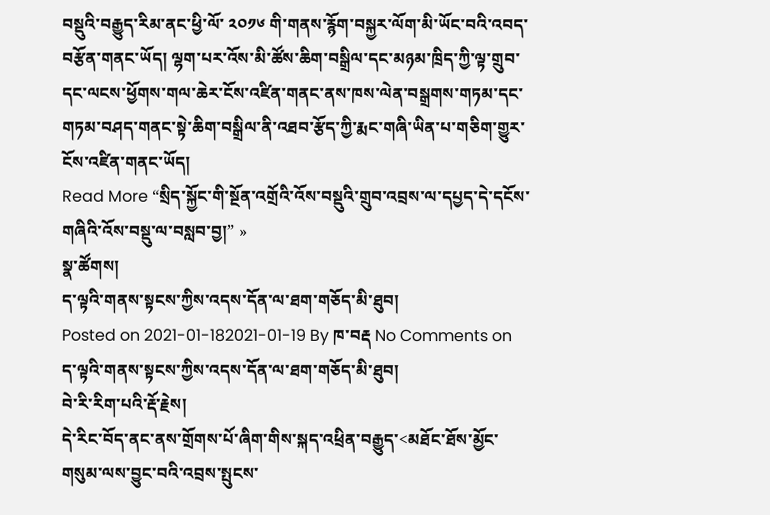བསྡུའི་བརྒྱུད་རིམ་ནང་ཕྱི་ལོ་ ༢༠༡༦ གི་གནས་རྙོག་བསྐྱར་ལོག་མི་ཡོང་བའི་འབད་བརྩོན་གནང་ཡོད། ལྷག་པར་འོས་མི་ཚོས་ཆིག་བསྒྲིལ་དང་མཉམ་ཁྲིད་ཀྱི་ལྟ་གྲུབ་དང་ལངས་ཕྱོགས་གལ་ཆེར་ངོས་འཛིན་གནང་ནས་ཁས་ལེན་བསྒྲགས་གཏམ་དང་གཏམ་བཤད་གནང་སྟེ་ཆིག་བསྒྲིལ་ནི་འཐབ་རྩོད་ཀྱི་རྨང་གཞི་ཡིན་པ་གཅིག་གྱུར་ངོས་འཛིན་གནང་ཡོད།
Read More “སྲིད་སྐྱོང་གི་སྔོན་འགྲོའི་འོས་བསྡུའི་གྲུབ་འབྲས་ལ་དཔྱད་དེ་དངོས་གཞིའི་འོས་བསྡུ་ལ་བསླབ་བྱ།” »
སྣ་ཚོགས།
ད་ལྟའི་གནས་སྟངས་ཀྱིས་འདས་དོན་ལ་ཐག་གཅོད་མི་ཐུབ།
Posted on 2021-01-182021-01-19 By ཁ་བརྡ No Comments on ད་ལྟའི་གནས་སྟངས་ཀྱིས་འདས་དོན་ལ་ཐག་གཅོད་མི་ཐུབ།
བེ་རི་རིག་པའི་རྡོ་རྗེས།
དེ་རིང་བོད་ནང་ནས་གྲོགས་པོ་ཞིག་གིས་སྐད་འཕྲིན་བརྒྱུད་<མཐོང་ཐོས་མྱོང་གསུམ་ལས་བྱུང་བའི་འབྲས་སྤུངས་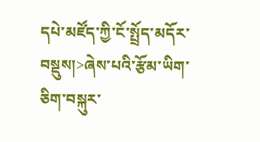དཔེ་མཛོད་ཀྱི་ངོ་སྤྲོད་མདོར་བསྡུས།>ཞེས་པའི་རྩོམ་ཡིག་ཅིག་བསྐུར་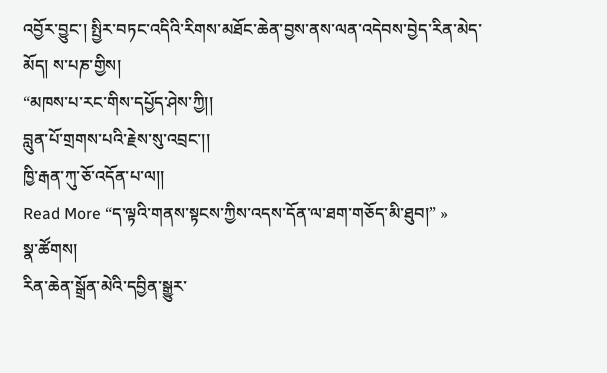འབྱོར་བྱུང་། སྤྱིར་བཏང་འདིའི་རིགས་མཐོང་ཆེན་བྱས་ནས་ལན་འདེབས་བྱེད་རིན་མེད་མོད། ས་པཎ་གྱིས།
“མཁས་པ་རང་གིས་དཔྱོད་ཤེས་ཀྱི།།
བླུན་པོ་གྲགས་པའི་རྗེས་སུ་འབྲང་།།
ཁྱི་རྒན་ཀུ་ཅོ་འདོན་པ་ལ།།
Read More “ད་ལྟའི་གནས་སྟངས་ཀྱིས་འདས་དོན་ལ་ཐག་གཅོད་མི་ཐུབ།” »
སྣ་ཚོགས།
རིན་ཆེན་སྒྲོན་མེའི་དབྱིན་སྒྱུར་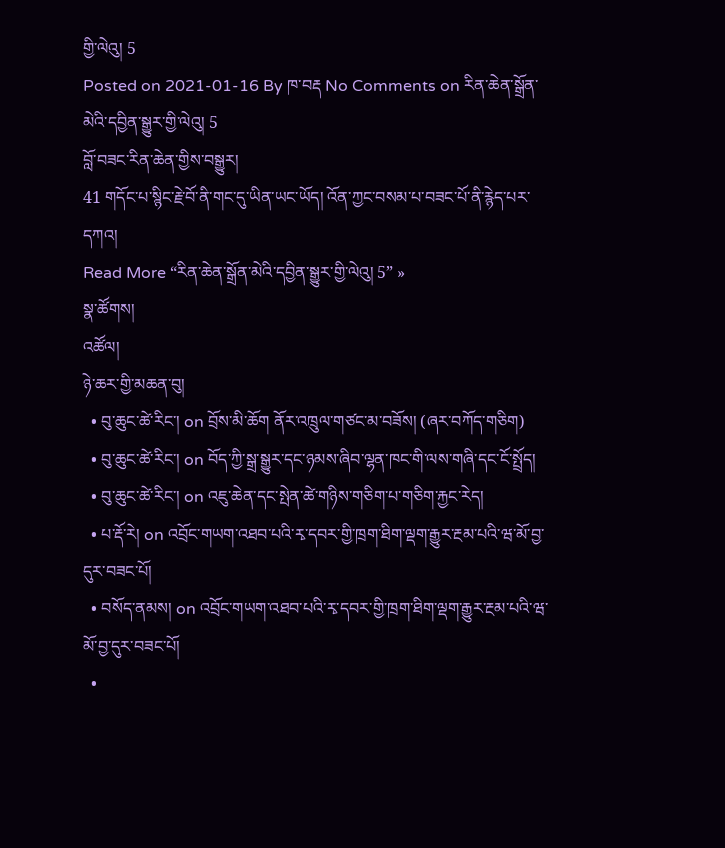གྱི་ལེའུ། 5
Posted on 2021-01-16 By ཁ་བརྡ No Comments on རིན་ཆེན་སྒྲོན་མེའི་དབྱིན་སྒྱུར་གྱི་ལེའུ། 5
བློ་བཟང་རིན་ཆེན་གྱིས་བསྒྱུར།
41 གདོང་པ་སྙིང་རྗེ་བོ་ནི་གང་དུ་ཡིན་ཡང་ཡོད། འོན་ཀྱང་བསམ་པ་བཟང་པོ་ནི་རྙེད་པར་དཀའ།
Read More “རིན་ཆེན་སྒྲོན་མེའི་དབྱིན་སྒྱུར་གྱི་ལེའུ། 5” »
སྣ་ཚོགས།
འཚོལ།
ཉེ་ཆར་གྱི་མཆན་བུ།
  • བུ་ཆུང་ཚེ་རིང་། on བྲོས་མི་ཆོག ནོར་འཁྲུལ་གཙང་མ་བཟོས། (ཞར་བཀོད་གཅིག)
  • བུ་ཆུང་ཚེ་རིང་། on བོད་ཀྱི་སྒྲ་སྒྱུར་དང་ཉམས་ཞིབ་ལྷན་ཁང་གི་ལས་གཞི་དང་ངོ་སྤྲོད།
  • བུ་ཆུང་ཚེ་རིང་། on འཇུ་ཆེན་དང་སྤེན་ཚེ་གཉིས་གཅིག་པ་གཅིག་རྐྱང་རེད།
  • པ་རྡོ་རེ། on འབྲོང་གཡག་འཐབ་པའི་རྭ་དབར་གྱི་ཁྲག་ཐིག་ལྡག་རྒྱུར་རྔམ་པའི་ཝ་མོ་བྱ་དུར་བཟང་པོ།
  • བསོད་ནམས། on འབྲོང་གཡག་འཐབ་པའི་རྭ་དབར་གྱི་ཁྲག་ཐིག་ལྡག་རྒྱུར་རྔམ་པའི་ཝ་མོ་བྱ་དུར་བཟང་པོ།
  •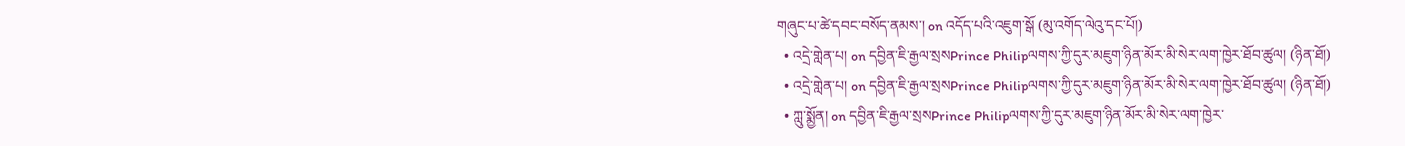གཞུང་པ་ཚེ་དབང་བསོད་ནམས་། on འདོད་པའི་འཇུག་སྒོ (མུ་འགོད་ལེའུ་དང་པོ།)
  • འདྲེ་གླེན་པ། on དབྱིན་ཇི་རྒྱལ་སྲསPrince Philipལགས་ཀྱི་དུར་མཇུག་ཉིན་མོར་མི་སེར་ལག་ཁྱེར་ཐོབ་ཚུལ། (ཉིན་ཐོ།)
  • འདྲེ་གླེན་པ། on དབྱིན་ཇི་རྒྱལ་སྲསPrince Philipལགས་ཀྱི་དུར་མཇུག་ཉིན་མོར་མི་སེར་ལག་ཁྱེར་ཐོབ་ཚུལ། (ཉིན་ཐོ།)
  • ཀླུ་སྨྱོན། on དབྱིན་ཇི་རྒྱལ་སྲསPrince Philipལགས་ཀྱི་དུར་མཇུག་ཉིན་མོར་མི་སེར་ལག་ཁྱེར་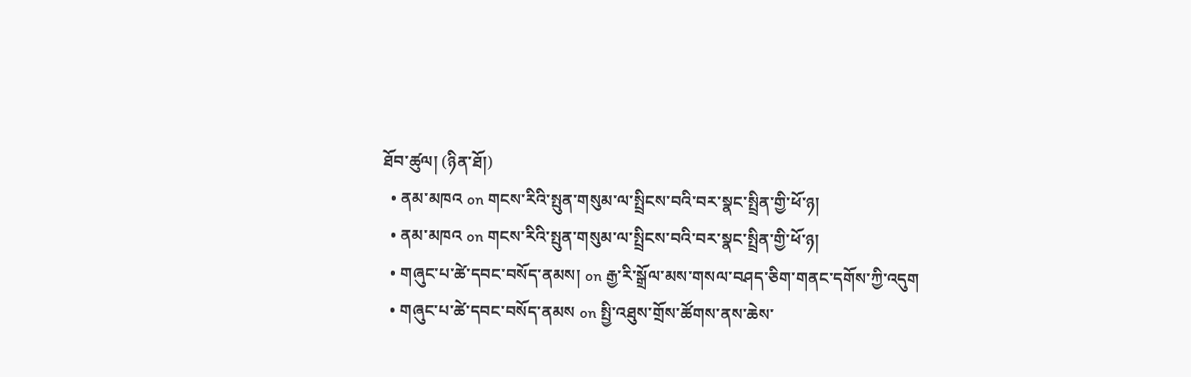ཐོབ་ཚུལ། (ཉིན་ཐོ།)
  • ནམ་མཁའ on གངས་རིའི་སྤུན་གསུམ་ལ་སྤྲིངས་བའི་བར་སྣང་སྤྲིན་གྱི་ཕོ་ཉ།
  • ནམ་མཁའ on གངས་རིའི་སྤུན་གསུམ་ལ་སྤྲིངས་བའི་བར་སྣང་སྤྲིན་གྱི་ཕོ་ཉ།
  • གཞུང་པ་ཚེ་དབང་བསོད་ནམས། on རྒྱ་རི་སྒྲོལ་མས་གསལ་བཤད་ཅིག་གནང་དགོས་ཀྱི་འདུག
  • གཞུང་པ་ཚེ་དབང་བསོད་ནམས on སྤྱི་འཐུས་གྲོས་ཚོགས་ནས་ཆེས་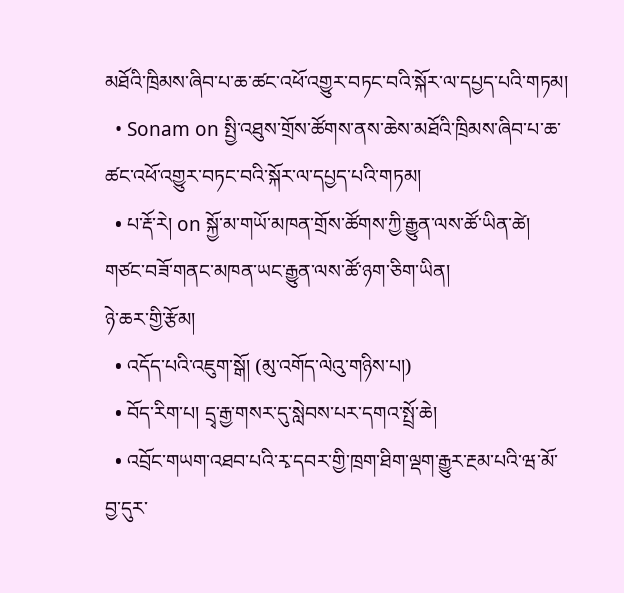མཐོའི་ཁྲིམས་ཞིབ་པ་ཆ་ཚང་འཕོ་འགྱུར་བཏང་བའི་སྐོར་ལ་དཔྱད་པའི་གཏམ།
  • Sonam on སྤྱི་འཐུས་གྲོས་ཚོགས་ནས་ཆེས་མཐོའི་ཁྲིམས་ཞིབ་པ་ཆ་ཚང་འཕོ་འགྱུར་བཏང་བའི་སྐོར་ལ་དཔྱད་པའི་གཏམ།
  • པ་རྡོ་རེ། on སྐྱོ་མ་གཡོ་མཁན་གྲོས་ཚོགས་ཀྱི་རྒྱུན་ལས་ཚོ་ཡིན་ཚེ། གཙང་བཟོ་གནང་མཁན་ཡང་རྒྱུན་ལས་ཚོ་ཉག་ཅིག་ཡིན།
ཉེ་ཆར་གྱི་རྩོམ།
  • འདོད་པའི་འཇུག་སྒོ། (མུ་འགོད་ལེའུ་གཉིས་པ།)
  • བོད་རིག་པ། དྲྭ་རྒྱ་གསར་དུ་སླེབས་པར་དགའ་སྤྲོ་ཆེ།
  • འབྲོང་གཡག་འཐབ་པའི་རྭ་དབར་གྱི་ཁྲག་ཐིག་ལྡག་རྒྱུར་རྔམ་པའི་ཝ་མོ་བྱ་དུར་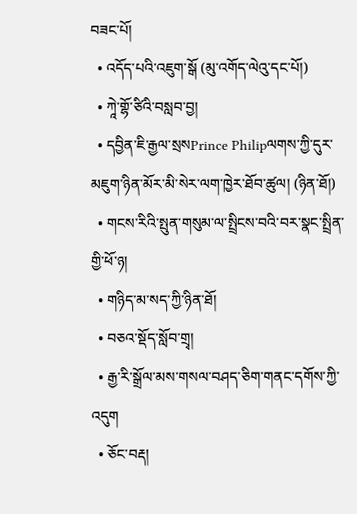བཟང་པོ།
  • འདོད་པའི་འཇུག་སྒོ (མུ་འགོད་ལེའུ་དང་པོ།)
  • ཀཱེ་གྷོ་ཙིའི་བསླབ་བྱ།
  • དབྱིན་ཇི་རྒྱལ་སྲསPrince Philipལགས་ཀྱི་དུར་མཇུག་ཉིན་མོར་མི་སེར་ལག་ཁྱེར་ཐོབ་ཚུལ། (ཉིན་ཐོ།)
  • གངས་རིའི་སྤུན་གསུམ་ལ་སྤྲིངས་བའི་བར་སྣང་སྤྲིན་གྱི་ཕོ་ཉ།
  • གཉིད་མ་སད་ཀྱི་ཉིན་ཐོ།
  • བཅའ་སྡོད་སློབ་གྲྭ།
  • རྒྱ་རི་སྒྲོལ་མས་གསལ་བཤད་ཅིག་གནང་དགོས་ཀྱི་འདུག
  • ཅོང་བརྡ།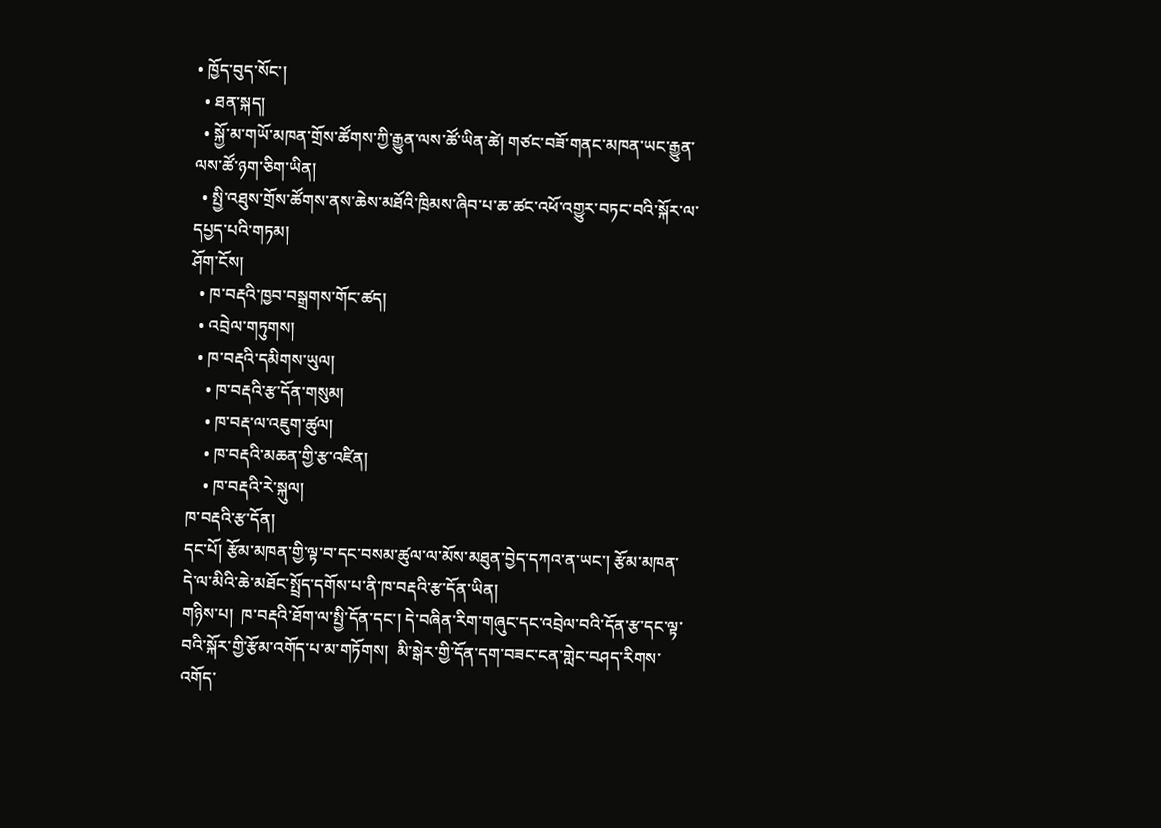• ཁྱོད་བུད་སོང་།
  • ཐན་སྐད།
  • སྐྱོ་མ་གཡོ་མཁན་གྲོས་ཚོགས་ཀྱི་རྒྱུན་ལས་ཚོ་ཡིན་ཚེ། གཙང་བཟོ་གནང་མཁན་ཡང་རྒྱུན་ལས་ཚོ་ཉག་ཅིག་ཡིན།
  • སྤྱི་འཐུས་གྲོས་ཚོགས་ནས་ཆེས་མཐོའི་ཁྲིམས་ཞིབ་པ་ཆ་ཚང་འཕོ་འགྱུར་བཏང་བའི་སྐོར་ལ་དཔྱད་པའི་གཏམ།
ཤོག་ངོས།
  • ཁ་བརྡའི་ཁྱབ་བསྒྲགས་གོང་ཚད།
  • འབྲེལ་གཏུགས།
  • ཁ་བརྡའི་དམིགས་ཡུལ།
    • ཁ་བརྡའི་རྩ་དོན་གསུམ།
    • ཁ་བརྡ་ལ་འཇུག་ཚུལ།
    • ཁ་བརྡའི་མཆན་གྱི་རྩ་འཛིན།
    • ཁ་བརྡའི་རེ་སྐུལ།
ཁ་བརྡའི་རྩ་དོན།
དང་པོ། རྩོམ་མཁན་གྱི་ལྟ་བ་དང་བསམ་ཚུལ་ལ་མོས་མཐུན་བྱེད་དཀའ་ན་ཡང་། རྩོམ་མཁན་དེ་ལ་མིའི་ཆེ་མཐོང་སྤྲོད་དགོས་པ་ནི་ཁ་བརྡའི་རྩ་དོན་ཡིན།
གཉིས་པ།  ཁ་བརྡའི་ཐོག་ལ་སྤྱི་དོན་དང་། དེ་བཞིན་རིག་གཞུང་དང་འབྲེལ་བའི་དོན་རྩ་དང་ལྟ་བའི་སྐོར་གྱི་རྩོམ་འགོད་པ་མ་གཏོགས།  མི་སྒེར་གྱི་དོན་དག་བཟང་ངན་གླེང་བཤད་རིགས་འགོད་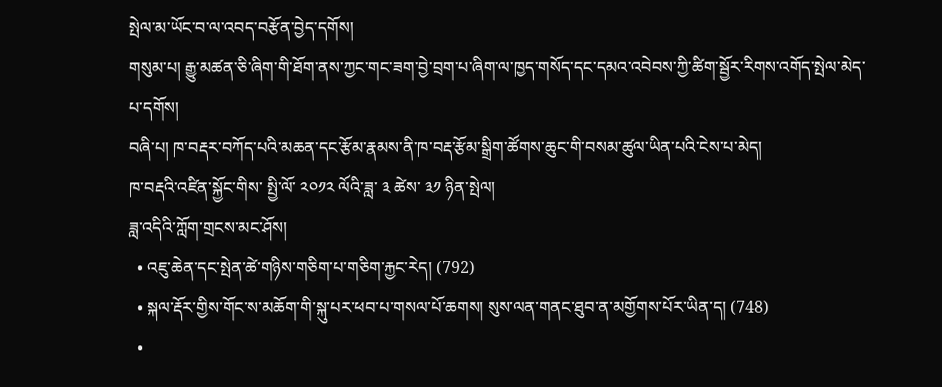སྤེལ་མ་ཡོང་བ་ལ་འབད་བརྩོན་བྱེད་དགོས།
གསུམ་པ། རྒྱུ་མཚན་ཅི་ཞིག་གི་ཐོག་ནས་ཀྱང་གང་ཟག་བྱེ་བྲག་པ་ཞིག་ལ་ཁྱད་གསོད་དང་དམའ་འབེབས་ཀྱི་ཚིག་སྦྱོར་རིགས་འགོད་སྤེལ་མེད་པ་དགོས།
བཞི་པ། ཁ་བརྡར་བཀོད་པའི་མཆན་དང་རྩོམ་རྣམས་ནི་ཁ་བརྡ་རྩོམ་སྒྲིག་ཚོགས་ཆུང་གི་བསམ་ཚུལ་ཡིན་པའི་ངེས་པ་མེད།
ཁ་བརྡའི་འཛིན་སྐྱོང་གིས་ སྤྱི་ལོ་ ༢༠༡༢ ལོའི་ཟླ་ ༣ ཚེས་ ༣༡ ཉིན་སྤེལ།
ཟླ་འདིའི་ཀློག་གྲངས་མང་ཤོས།
  • འཇུ་ཆེན་དང་སྤེན་ཚེ་གཉིས་གཅིག་པ་གཅིག་རྐྱང་རེད། (792)
  • སྐལ་རྡོར་གྱིས་གོང་ས་མཆོག་གི་སྐུ་པར་ཕབ་པ་གསལ་པོ་ཆགས། སུས་ལན་གནང་ཐུབ་ན་མགྱོགས་པོར་ཡིན་ད། (748)
  •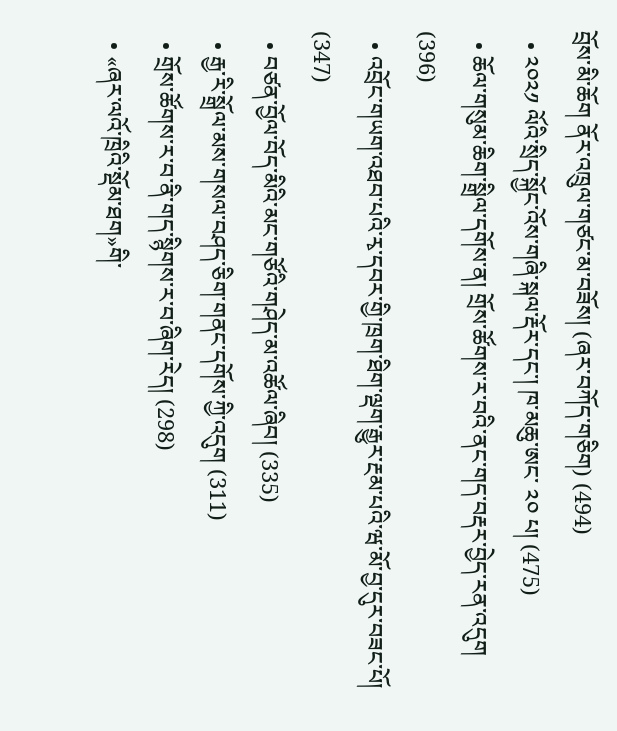བྲོས་མི་ཆོག ནོར་འཁྲུལ་གཙང་མ་བཟོས། (ཞར་བཀོད་གཅིག) (494)
  • ༢༠༢༡ ལོའི་སྲིད་སྐྱོང་འོས་གཞི་སྐལ་རྡོར་དང་། ཁ་མཆུ་ཨང་ ༢༠ པ། (475)
  • ཆོལ་གསུམ་ཆིག་སྒྲིལ་དགོས་ན། གྲོས་ཚོགས་ར་བའི་ནང་གད་བརྡར་བྱེད་རན་འདུག (396)
  • འབྲོང་གཡག་འཐབ་པའི་རྭ་དབར་གྱི་ཁྲག་ཐིག་ལྡག་རྒྱུར་རྔམ་པའི་ཝ་མོ་བྱ་དུར་བཟང་པོ། (347)
  • བཙན་བྱོལ་བོད་མིའི་མང་གཙོའི་གཤེད་མ་འཚོལ་ཞིབ། (335)
  • རྒྱ་རི་སྒྲོལ་མས་གསལ་བཤད་ཅིག་གནང་དགོས་ཀྱི་འདུག (311)
  • གྲོས་ཚོགས་ར་བ་ནི་གད་སྙིགས་ར་བ་ཞིག་རེད། (298)
  • «ཞར་ལའོ་ཁྲིའི་སྡོམ་ཐག»གི་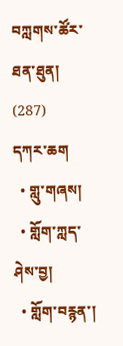བཀླགས་ཚོར་ཐན་ཐུན། (287)
དཀར་ཆག
  • གླུ་གཞས།
  • གློག་ཀླད་ཤེས་བྱ།
  • གློག་བརྙན་།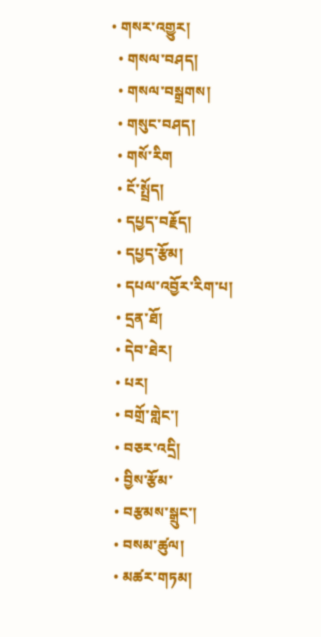• གསར་འགྱུར།
  • གསལ་བཤད།
  • གསལ་བསྒྲགས།
  • གསུང་བཤད།
  • གསོ་རིག
  • ངོ་སྤྲོད།
  • དཔྱད་བརྗོད།
  • དཔྱད་རྩོམ།
  • དཔལ་འབྱོར་རིག་པ།
  • དྲན་ཐོ།
  • དེབ་ཐེར།
  • པར།
  • བགྲོ་གླེང་།
  • བཅར་འདྲི།
  • བྱིས་རྩོམ་
  • བརྩམས་སྒྲུང་།
  • བསམ་ཚུལ།
  • མཚར་གཏམ།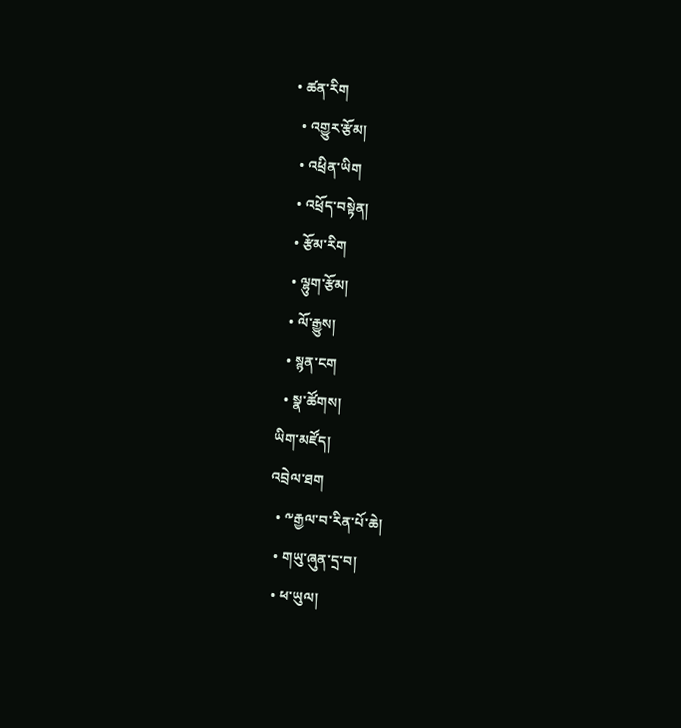• ཚན་རིག
  • འགྱུར་རྩོམ།
  • འཕྲིན་ཡིག
  • འཕྲོད་བསྟེན།
  • རྩོམ་རིག
  • ལྷུག་རྩོམ།
  • ལོ་རྒྱུས།
  • སྙན་ངག
  • སྣ་ཚོགས།
ཡིག་མཛོད།
འབྲེལ་ཐག
  • ༸རྒྱལ་བ་རིན་པོ་ཆེ།
  • གཡུ་ཞུན་དྲ་བ།
  • ཕ་ཡུལ།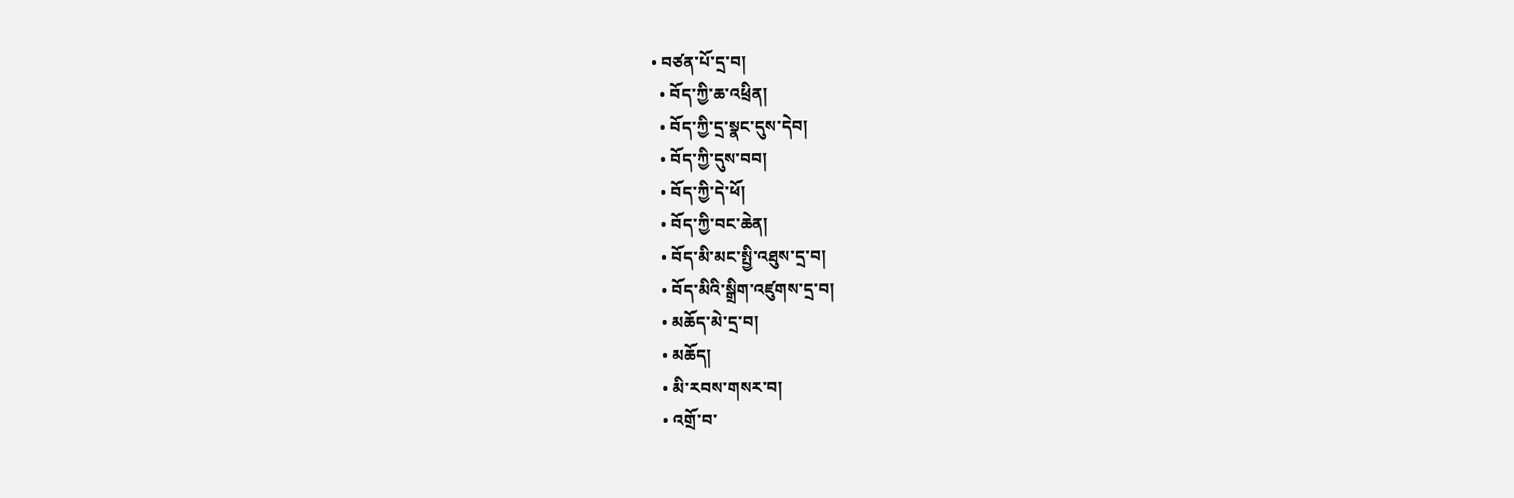• བཙན་པོ་དྲ་བ།
  • བོད་ཀྱི་ཆ་འཕྲིན།
  • བོད་ཀྱི་དྲ་སྣང་དུས་དེབ།
  • བོད་ཀྱི་དུས་བབ།
  • བོད་ཀྱི་དེ་ཕོ།
  • བོད་ཀྱི་བང་ཆེན།
  • བོད་མི་མང་སྤྱི་འཐུས་དྲ་བ།
  • བོད་མིའི་སྒྲིག་འཛུགས་དྲ་བ།
  • མཆོད་མེ་དྲ་བ།
  • མཆོད།
  • མི་རབས་གསར་བ།
  • འགྲོ་བ་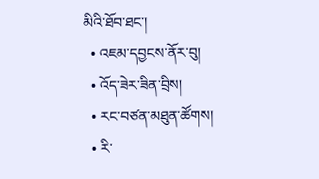མིའི་ཐོབ་ཐང་།
  • འཇམ་དབྱངས་ནོར་བུ།
  • འོད་ཟེར་ཟིན་བྲིས།
  • རང་བཙན་མཐུན་ཚོགས།
  • རི་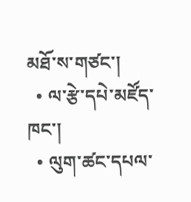མཐོ་ས་གཙང་།
  • ལ་རྩེ་དཔེ་མཛོད་ཁང་།
  • ལུག་ཚང་དཔལ་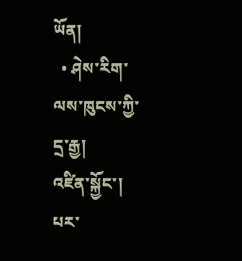ཡོན།
  • ཤེས་རིག་ལས་ཁུངས་ཀྱི་དྲ་རྒྱ།
འཛིན་སྐྱོང་།
པར་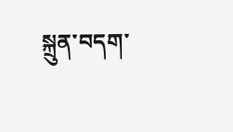སྐྲུན་བདག་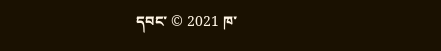དབང་ © 2021 ཁ་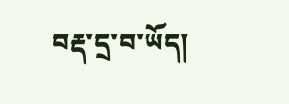བརྡ་དྲ་བ་ཡོད།